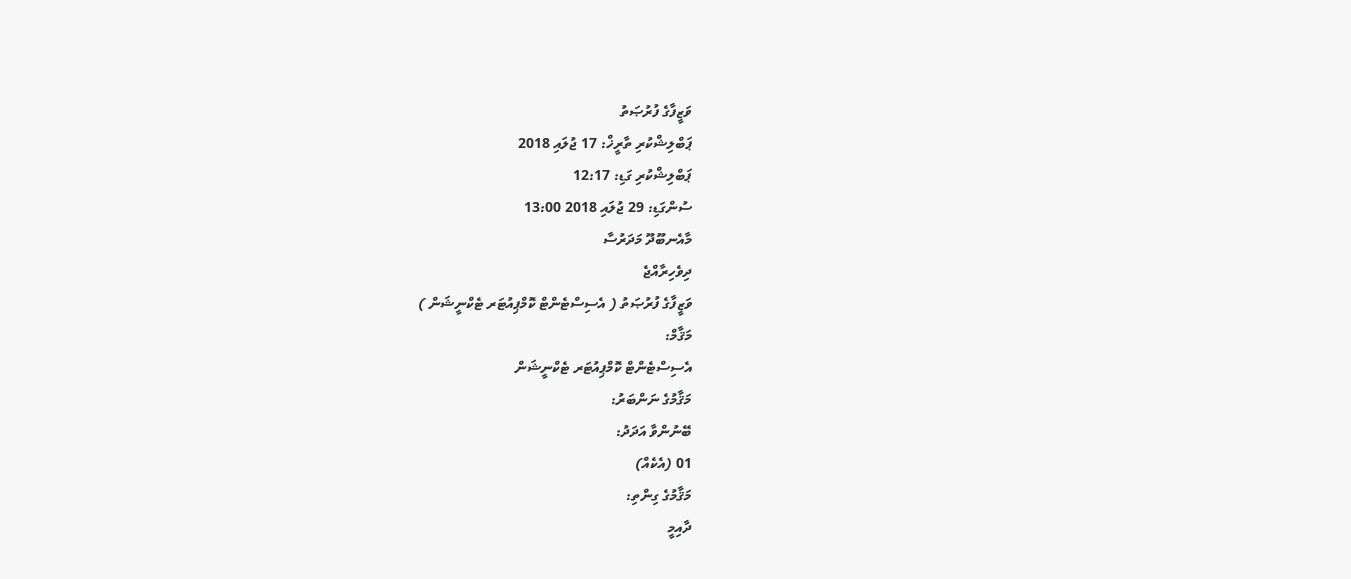ވަޒީފާގެ ފުރުޞަތު
ޕަބްލިޝްކުރި ތާރީޚް: 17 ޖުލައި 2018
ޕަބްލިޝްކުރި ގަޑި: 12:17
ސުންގަޑި: 29 ޖުލައި 2018 13:00
މާއެނބޫދޫ މަދަރުސާ
ދިވެހިރާއްޖެ
ވަޒީފާގެ ފުރުޞަތު ( އެސިސްޓެންޓް ކޮމްޕިއުޓަރ ޓެކްނީޝަން )
މަޤާމް:
އެސިސްޓެންޓް ކޮމްޕިއުޓަރ ޓެކްނީޝަން
މަޤާމުގެ ނަންބަރު:
ބޭނުންވާ އަދަދު:
01 (އެކެއް)
މަޤާމުގެ ގިންތި:
ދާއިމީ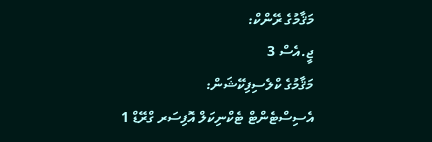މަޤާމުގެ ރޭންކް:
ޖީ.އެސް 3
މަޤާމުގެ ކްލެސިފިކޭޝަން:
އެސިސްޓެންޓް ޓެކްނިކަލް އޮފިސަރ ގްރޭޑް 1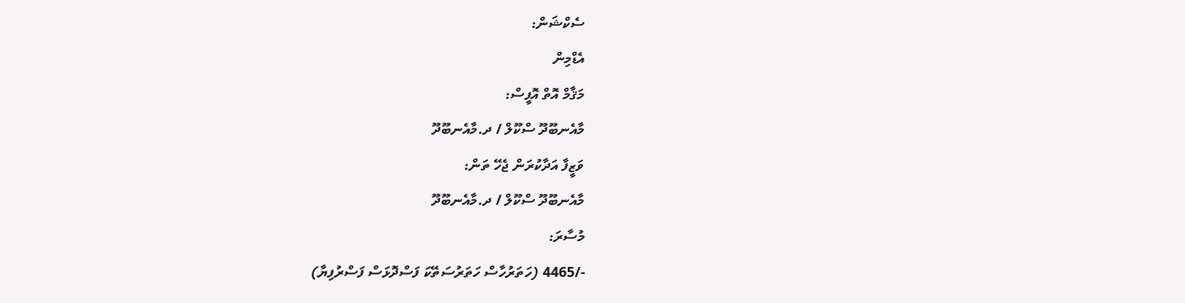ސެކްޝަން:
އެޑްމިން
މަޤާމް އޮތް އޮފީސް:
މާއެނބޫދޫ ސްކޫލް / ދ.މާއެނބޫދޫ
ވަޒީފާ އަދާކުރަން ޖެހޭ ތަން:
މާއެނބޫދޫ ސްކޫލް / ދ.މާއެނބޫދޫ
މުސާރަ:
-/4465 (ހަތަރުހާސް ހަތަރުސަތޭކަ ފަސްދޮޅަސް ފަސްރުފިޔާ)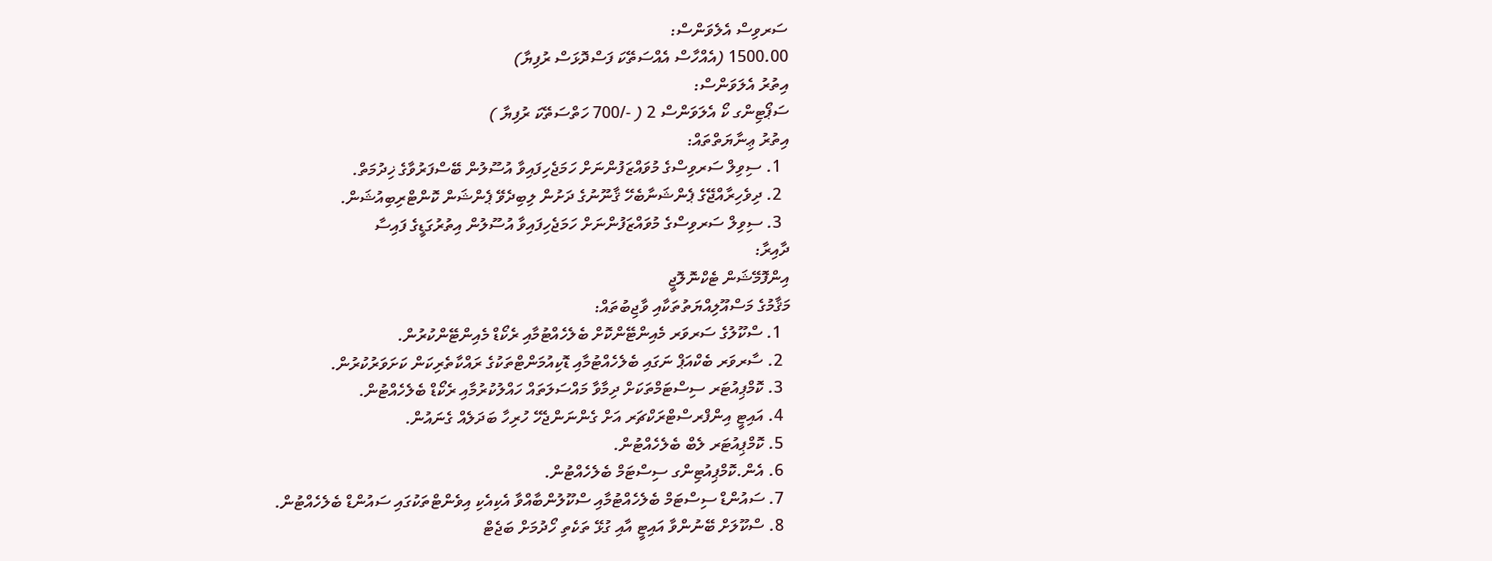ސަރވިސް އެލެވަންސް:
1500.00 (އެއްހާސް އެއްސަތޭކަ ފަސްދޮޅަސް ރުފިޔާ)
އިތުރު އެލަވަންސް:
ސަޕޯޓިންގ ކޯ އެލަވަންސް 2 ( -/700 ހަތްސަތޭކަ ރުފިޔާ )
އިތުރު ޢިނާޔަތްތައް:
  1. ސިވިލް ސަރވިސްގެ މުވައްޒަފުންނަށް ހަމަޖެހިފައިވާ އުސޫލުން ބޭސްފަރުވާގެ ޚިދުމަތް.
  2. ދިވެހިރާއްޖޭގެ ޕެންޝަނާބެހޭ ޤާނޫނުގެ ދަށުން ލިބިދެވޭ ޕެންޝަން ކޮންޓްރިބިއުޝަން.
  3. ސިވިލް ސަރވިސްގެ މުވައްޒަފުންނަށް ހަމަޖެހިފައިވާ އުސޫލުން އިތުރުގަޑީގެ ފައިސާ
ދާއިރާ:
އިންފޮމޭޝަން ޓެކްނޮލޮޖީ
މަޤާމުގެ މަސްއޫލިއްޔަތުތަކާއި ވާޖިބުތައް:
  1. ސްކޫލުގެ ސަރވަރ މެއިންޓޭންކޮށް ބެލެހެއްޓުމާއި ރެކޯޑް މެއިންޓޭންކުރުން.
  2. ސާރވަރ ބެކްއަޕް ނަގައި ބެލެހެއްޓުމާއި ޑޮކިއުމަންޓްތަކުގެ ރައްކާތެރިކަން ކަށަވަރުކުރުން.
  3. ކޮމްޕިއުޓަރ ސިސްޓަމްތަކަށް ދިމާވާ މައްސަލަތައް ހައްލުކުރުމާއި ރެކޯޑް ބެލެހެއްޓުން.
  4. އައިޓީ އިންފްރސްޓްރަކްޗަރ އަށް ގެންނަންޖެހޭ ހުރިހާ ބަދަލެއް ގެނައުން.
  5. ކޮމްޕިއުޓަރ ލެބް ބެލެހެއްޓުން.
  6. އެން.ކޮމްޕިއުޓިންގ ސިސްޓަމް ބެލެހެއްޓުން.
  7. ސައުންޑް ސިސްޓަމް ބެލެހެއްޓުމާއި ސްކޫލުންބާއްވާ އެކިއެކި އިވެންޓްތަކުގައި ސައުންޑް ބެލެހެއްޓުން.
  8. ސްކޫލަށް ބޭނުންވާ އައިޓީ އާއި ގުޅޭ ތަކެތި ހޯދުމަށް ބަޖެޓް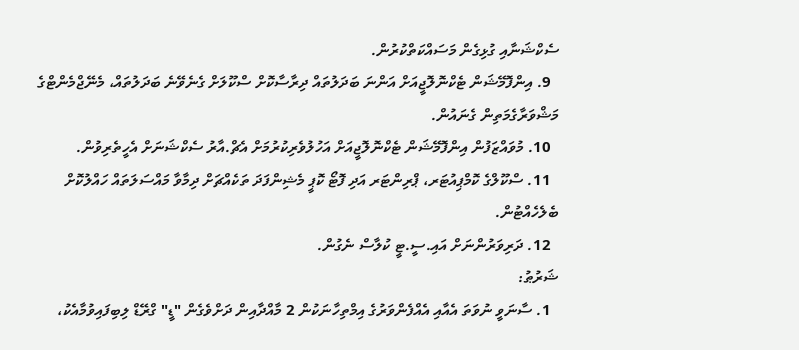ސެކްޝަނާއި ގުޅިގެން މަސައްކަތްކުރުން.
  9. އިންފޮމޭޝަން ޓެކްނޮލޮޖީއަށް އަންނަ ބަދަލުތައް ދިރާސާކޮށް ސްކޫލަށް ގެނެވޭނެ ބަދަލުތައް، މެނޭޖްމެންޓްގެ މަޝްވަރާގެމަތިން ގެނައުން.
  10. މުވައްޒަފުން އިންފޮމޭޝަން ޓެކްނޮލޮޖީއަށް އަހުލުވެރިކުރުމަށް އެޗް.އާރު ސެކްޝަނަށް އެހީތެރިވުން.
  11. ސްކޫލްގެ ކޮމްޕިއުޓަރ، ޕްރިންޓަރ އަދި ފޮޓޯ ކޮޕީ މެޝިންފަދަ ތަކެއްޗަށް ދިމާވާ މައްސަލަތައް ހައްލުކޮށް ބެލެހެއްޓުން.
  12. ދަރިވަރުންނަށް އައި.ސީ.ޓީ ކުލާސް ނެގުން.
ޝަރުޠު:
  1. ސާނަވީ ނުވަތަ އެއާއި އެއްފެންވަރުގެ އިމްތިހާނަކުން 2 މާއްދާއިން ދަށްވެގެން "ޑީ" ގްރޭޑް ލިބިފައިވުމާއެކު،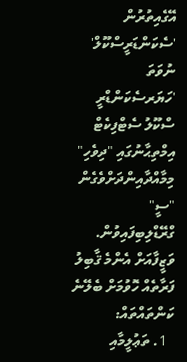އޭގެއިތުރުން 'ސެކަންޑަރީސްކޫލް' ނުވަތަ 'ހަޔަރސެކަންޑްރީ ސްކޫލު ސެޓްފިކެޓް އިމްތިޙާނުގައި "ދިވެހި" މިމާއްދާއިންދަށްވެގެން "ސީ" ގްރޭޑްލިބިފައިވުން.
ވަޒީފާއަށް އެންމެ ޤާބިލު ފަރާތެއް ހޮވުމަށް ބެލޭނެ ކަންތައްތައް:
  1. ތަޢުލީމާއި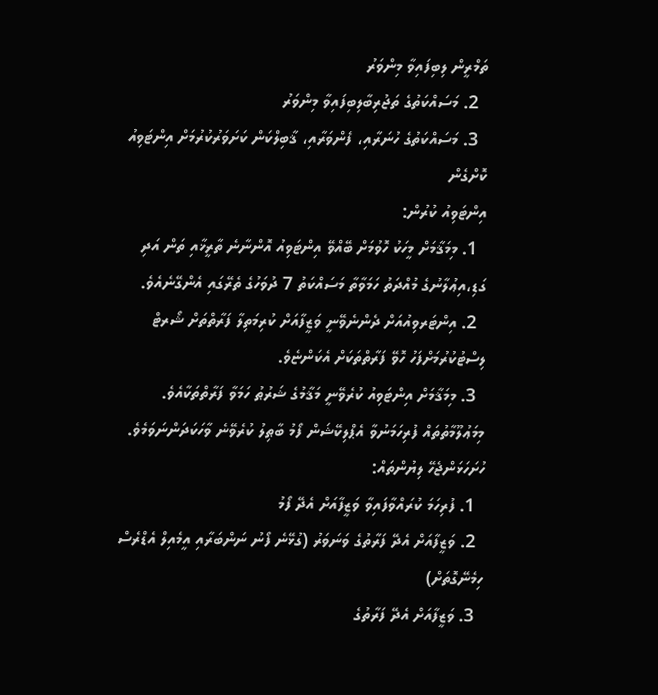ތަމްރީން ލިބިފައިވާ މިންވަރު
  2. މަސައްކަތުގެ ތަޖުރިބާލިބިފައިވާ މިންވަރު
  3. މަސައްކަތުގެ ހުނަރާއި، ފެންވަރާއި، ޤާބިލްކަން ކަށަވަރުކުރުމަށް އިންޓަވިއު ކޮށްގެން
އިންޓަވިއު ކުރުން:
  1. މިމަޤާމަށް މީހަކު ހޮވުމަށް ބޭއްވޭ އިންޓަވިއު އޮންނާނެ ތާރީޚާއި ތަން އަދި ގަޑި،އިޢުލާނުގެ މުއްދަތު ހަމަވާތާ މަސައްކަތު 7 ދުވަހުގެ ތެރޭގައި އެންގޭނެއެވެ.
  2. އިންޓަރވިއުއަށް ދެންނެވޭނީ ވަޒީފާއަށް ކުރިމަތިލާ ފަރާތްތަށް ޝޯރޓް ލިސްޓުކުރުމަށްފަހު ހޮވޭ ފަރާތްތަކަށް އެކަންޏެވެ.
  3. މިމަޤާމަށް އިންޓަވިއު ކުރެވޭނީ މަޤާމުގެ ޝަރުޠު ހަމަވާ ފަރާތްތަކާއެވެ. މިމަޢުލޫމާތުތައް ފުރިހަމަނުވާ އެޕްލިކޭޝަން ފޯމު ބާޠިލު ކުރެވޭނެ ވާހަކަދަންނަވަމެވެ.
ހުށަހަޅަންޖެހޭ ލިޔުންތައް:
  1. ފުރިހަމަ ކުރައްވާފައިވާ ވަޒީފާއަށް އެދޭ ފޯމު
  2. ވަޒީފާއަށް އެދޭ ފަރާތުގެ ވަނަވަރު (ގުޅޭނެ ފޯނު ނަންބަރާއި އީމެއިލް އެޑްރެސް ހިމެނޭގޮތަށް)
  3. ވަޒީފާއަށް އެދޭ ފަރާތުގެ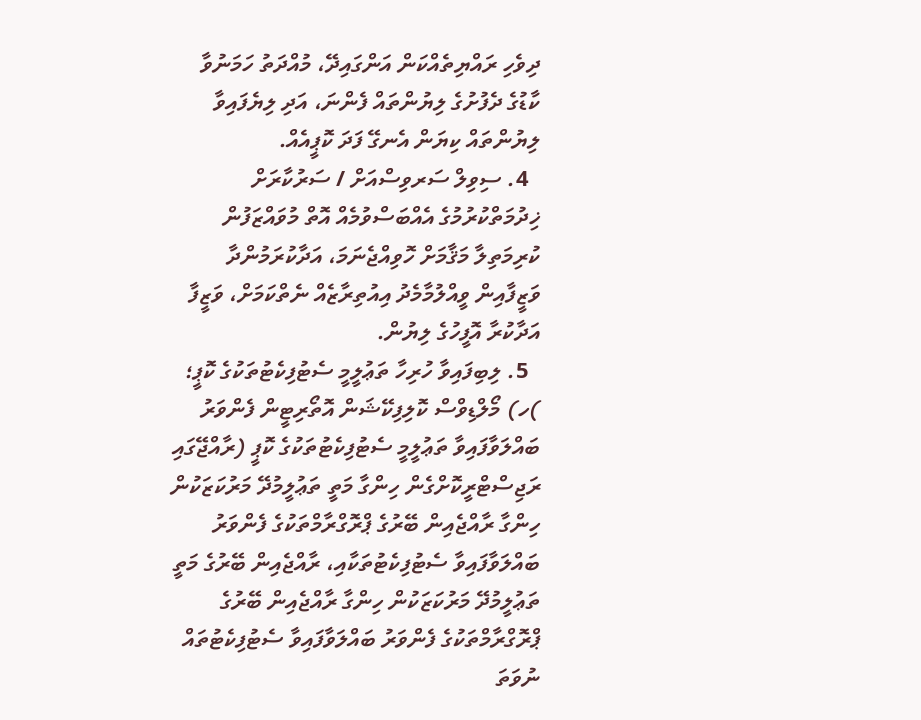ދިވެހި ރައްޔިތެއްކަން އަންގައިދޭ، މުއްދަތު ހަމަނުވާ ކާޑުގެ ދެފުށުގެ ލިޔުންތައް ފެންނަ، އަދި ލިޔެފައިވާ ލިޔުންތައް ކިޔަން އެނގޭ ފަދަ ކޮޕީއެއް.
  4. ސިވިލް ސަރވިސްއަށް / ސަރުކާރަށް ޚިދުމަތްކުރުމުގެ އެއްބަސްވުމެއް އޮތް މުވައްޒަފުން ކުރިމަތިލާ މަޤާމަށް ހޮވިއްޖެނަމަ، އަދާކުރަމުންދާ ވަޒީފާއިން ވީއްލުމާމެދު އިއުތިރާޒެއް ނެތްކަމަށް، ވަޒީފާ އަދާކުރާ އޮފީހުގެ ލިޔުން.
  5. ލިބިފައިވާ ހުރިހާ ތަޢުލީމީ ސެޓުފިކެޓުތަކުގެ ކޮޕީ؛
)ހ) މޯލްޑިވްސް ކޮލިފިކޭޝަން އޮތޯރިޓީން ފެންވަރު ބައްލަވާފައިވާ ތަޢުލީމީ ސެޓުފިކެޓުތަކުގެ ކޮޕީ (ރާއްޖޭގައި ރަޖިސްޓްރީކޮށްގެން ހިންގާ މަތީ ތަޢުލީމުދޭ މަރުކަޒަކުން ހިންގާ ރާއްޖެއިން ބޭރުގެ ޕްރޮގްރާމްތަކުގެ ފެންވަރު ބައްލަވާފައިވާ ސެޓުފިކެޓުތަކާއި، ރާއްޖެއިން ބޭރުގެ މަތީ ތަޢުލީމުދޭ މަރުކަޒަކުން ހިންގާ ރާއްޖެއިން ބޭރުގެ ޕްރޮގްރާމްތަކުގެ ފެންވަރު ބައްލަވާފައިވާ ސެޓުފިކެޓުތައް ނުވަތަ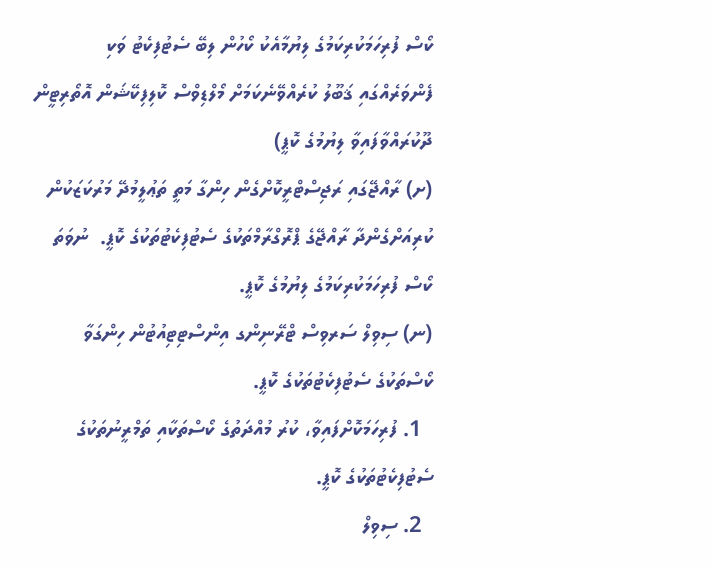ކޯސް ފުރިހަމަކުރިކަމުގެ ލިޔުމާއެކު ކޯހުން ލިބޭ ސެޓުފިކެޓު ވަކި ފެންވަރެއްގައި ޤަބޫލު ކުރެއްވޭނެކަމަށް މޯލްޑިވްސް ކޮލިފިކޭޝަން އޮތޯރިޓީން ދޫކުރައްވާފައިވާ ލިޔުމުގެ ކޮޕީ)
(ށ) ރާއްޖޭގައި ރަޖިސްޓްރީކޮށްގެން ހިންގާ މަތީ ތަޢުލީމުދޭ މަރުކަޒަކުން ކުރިއަށްގެންދާ ރާއްޖޭގެ ޕްރޮގްރާމްތަކުގެ ސެޓުފިކެޓުތަކުގެ ކޮޕީ.  ނުވަތަ ކޯސް ފުރިހަމަކުރިކަމުގެ ލިޔުމުގެ ކޮޕީ.
(ނ) ސިވިލް ސަރވިސް ޓްރޭނިންގ އިންސްޓިޓިއުޓުން ހިންގަވާ ކޯސްތަކުގެ ސެޓުފިކެޓުތަކުގެ ކޮޕީ.
  1. ފުރިހަމަކޮށްފައިވާ، ކުރު މުއްދަތުގެ ކޯސްތަކާއި ތަމްރީނުތަކުގެ ސެޓުފިކެޓުތަކުގެ ކޮޕީ.
  2. ސިވިލް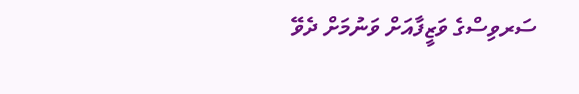ސަރވިސްގެ ވަޒީފާއަށް ވަނުމަށް ދެވޭ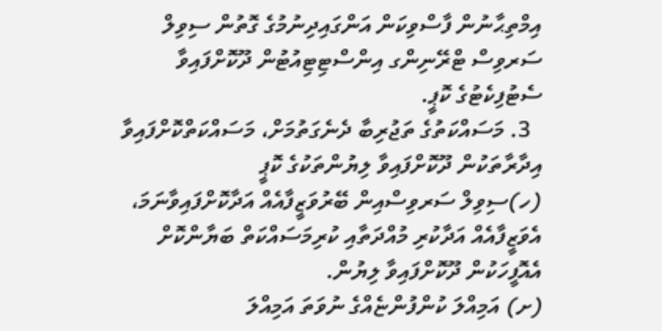އިމްތިޙާނުން ފާސްވިކަން އަންގައިދިނުމުގެ ގޮތުން ސިވިލް ސަރވިސް ޓްރޭނިންގ އިންސްޓިޓިއުޓުން ދޫކޮށްފައިވާ ސެޓުފިކެޓުގެ ކޮޕީ.
  3. މަސައްކަތުގެ ތަޖުރިބާ ދެނެގަތުމަށް، މަސައްކަތްކޮށްފައިވާ އިދާރާތަކުން ދޫކޮށްފައިވާ ލިޔުންތަކުގެ ކޮޕީ
(ހ)ސިވިލް ސަރވިސްއިން ބޭރުވަޒީފާއެއް އަދާކޮށްފައިވާނަމަ، އެވަޒީފާއެއް އަދާކުރި މުއްދަތާއި ކުރިމަސައްކަތް ބަޔާންކޮށް އެއޮފީހަކުން ދޫކޮށްފައިވާ ލިޔުން.
(ށ) އަމިއްލަ ކުންފުންޏެއްގެ ނުވަތަ އަމިއްލަ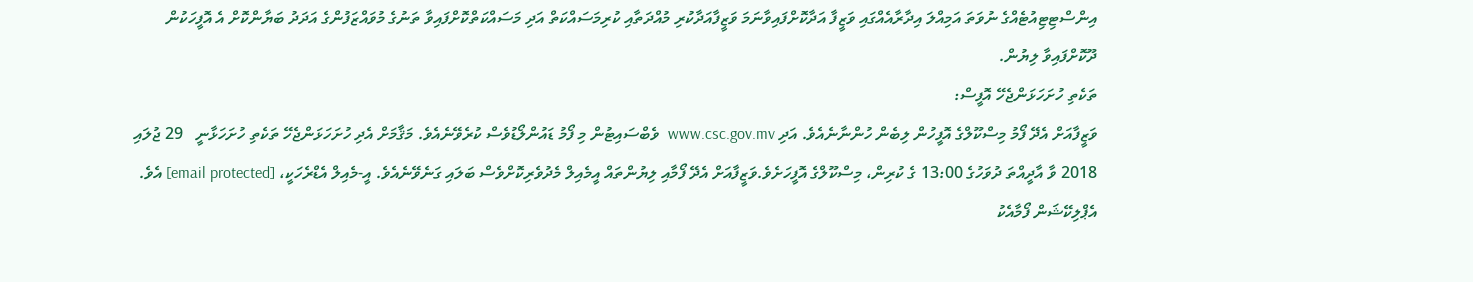އިންސްޓިޓިއުޓެއްގެ ނުވަތަ އަމިއްލަ އިދާރާއެއްގައި ވަޒީފާ އަދާކޮށްފައިވާނަމަ ވަޒީފާއަދާކުރި މުއްދަތާއި ކުރިމަސައްކަތް އަދި މަސައްކަތްކޮށްފައިވާ ތަނުގެ މުވައްޒަފުންގެ އަދަދު ބަޔާންކޮށް އެ އޮފީހަކުން ދޫކޮށްފައިވާ ލިޔުން.
ތަކެތި ހުށަހަޅަންޖެހޭ އޮފީސް:
ވަޒީފާއަށް އެދޭ ފޯމު މިސްކޫލްގެ އޮފީހުން ލިބެން ހުންނާނެއެވެ. އަދި www.csc.gov.mv  ވެބްސައިޓުން މި ފޯމު ޑައުންލޯޑުވެސް ކުރެވޭނެއެވެ. މަޤާމަށް އެދި ހުށަހަޅަންޖެހޭ ތަކެތި ހުށަހަޅާނީ   29 ޖުލައި 2018 ވާ އާދީއްތަ ދުވަހުގެ 13:00 ގެ ކުރިން، މިސްކޫލްގެ އޮފީހަށެވެ.ވަޒީފާއަށް އެދޭ ފޯމާއި ލިޔުންތައް އީމެއިލް މެދުވެރިކޮށްވެސް ބަލައި ގަނެވޭނެއެވެ. އީ-މެއިލް އެޑްރެހަކީ، [email protected] އެވެ. އެޕްލިކޭޝަން ފޯމާއެކު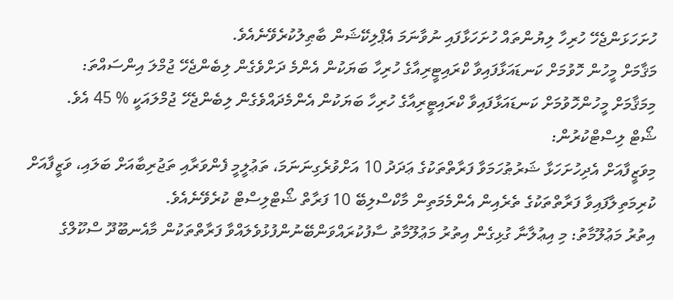ހުށަހަޅަންޖެހޭ ހުރިހާ ލިޔުންތައް ހުށަހަޅާފައި ނުވާނަމަ އެޕްލިކޭޝަން ބާޠިލުކުރެވޭނެއެވެ.
މަޤާމަށް މީހުން ހޮވުމަށް ކަނޑައަޅާފައިވާ ކްރައިޓީރިއާގެ ހުރިހާ ބަޔަކުން އެންމެ ދަށްވެގެން ލިބެންޖެހޭ ޖުމްލަ އިންސައްތަ:
މިމަޤާމަށް މީހުންހޮވުމަށް ކަނޑައަޅާފައިވާ ކްރައިޓީރިއާގެ ހުރިހާ ބަޔަކުން އެންމެދައްވެގެން ލިބެންޖެހޭ ޖުމްލައަކީ % 45 އެވެ.
ޝޯޓް ލިސްޓްކުރުން:
މިވަޒީފާއަށް އެދިހުށަހަޅާ ޝަރުޠުހަމަވާ ފަރާތްތަކުގެ ޢަދަދު 10 އަށްވުރެގިނަނަމަ، ތަޢުލީމީ ފެންވަރާއި ތަޖުރިބާއަށް ބަލައި، ވަޒީފާއަށް ކުރިމަތިލާފައިވާ ފަރާތްތަކުގެ ތެރެއިން އެންމެމަތިން މާކްސްލިބޭ 10 ފަރާތް ޝޯޓްލިސްޓް ކުރެވޭނެއެވެ.
އިތުރު މަޢުލޫމާތު: މި އިޢުލާނާ ގުޅިގެން އިތުރު މަޢުލޫމާތު ސާފުކުރައްވަންބޭނުންފުޅުވެލައްވާ ފަރާތްތަކުން މާއެނބޫދޫ ސްކޫލްގެ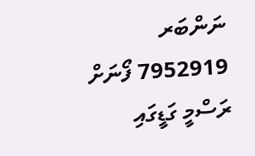ނަންބަރ 7952919 ފޯނަށް ރަސްމީ ގަޑީގައި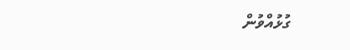ގުޅުއްވުން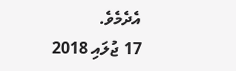އެދެމެވެ.
17 ޖުލައި 2018